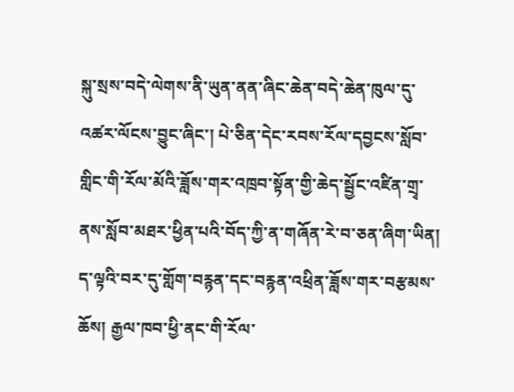སྐུ་སྲས་བདེ་ལེགས་ནི་ཡུན་ནན་ཞིང་ཆེན་བདེ་ཆེན་ཁུལ་དུ་འཚར་ལོངས་བྱུང་ཞིང་། པེ་ཅིན་དེང་རབས་རོལ་དབྱངས་སློབ་གླིང་གི་རོལ་མོའི་ཟློས་གར་འཁྲབ་སྟོན་གྱི་ཆེད་སྦྱོང་འཛིན་གྲྭ་ནས་སློབ་མཐར་ཕྱིན་པའི་བོད་ཀྱི་ན་གཞོན་རེ་བ་ཅན་ཞིག་ཡིན། ད་ལྟའི་བར་དུ་གློག་བརྙན་དང་བརྙན་འཕྲིན་ཟློས་གར་བརྩམས་ཆོས། རྒྱལ་ཁབ་ཕྱི་ནང་གི་རོལ་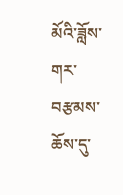མོའི་ཟློས་གར་བརྩམས་ཆོས་དུ་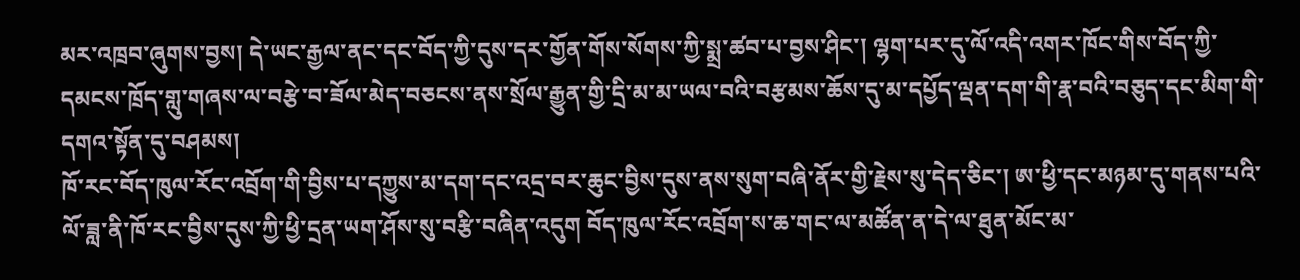མར་འཁྲབ་ཞུགས་བྱས། དེ་ཡང་རྒྱལ་ནང་དང་བོད་ཀྱི་དུས་དར་གྱོན་གོས་སོགས་ཀྱི་སྨྲ་ཚབ་པ་བྱས་ཤིང་། ལྷག་པར་དུ་ལོ་འདི་འགར་ཁོང་གིས་བོད་ཀྱི་དམངས་ཁྲོད་གླུ་གཞས་ལ་བརྩེ་བ་ཟོལ་མེད་བཅངས་ནས་སྲོལ་རྒྱུན་གྱི་དྲི་མ་མ་ཡལ་བའི་བརྩམས་ཆོས་དུ་མ་དཔྱོད་ལྡན་དག་གི་རྣ་བའི་བཅུད་དང་མིག་གི་དགའ་སྟོན་དུ་བཤམས།
ཁོ་རང་བོད་ཁུལ་རོང་འབྲོག་གི་བྱིས་པ་དཀྱུས་མ་དག་དང་འདྲ་བར་ཆུང་བྱིས་དུས་ནས་སུག་བཞི་ནོར་གྱི་རྗེས་སུ་དེད་ཅིང་། ཨ་ཕྱི་དང་མཉམ་དུ་གནས་པའི་ལོ་ཟླ་ནི་ཁོ་རང་བྱིས་དུས་ཀྱི་ཕྱི་དྲན་ཡག་ཤོས་སུ་བརྩི་བཞིན་འདུག བོད་ཁུལ་རོང་འབྲོག་ས་ཆ་གང་ལ་མཚོན་ན་དེ་ལ་ཐུན་མོང་མ་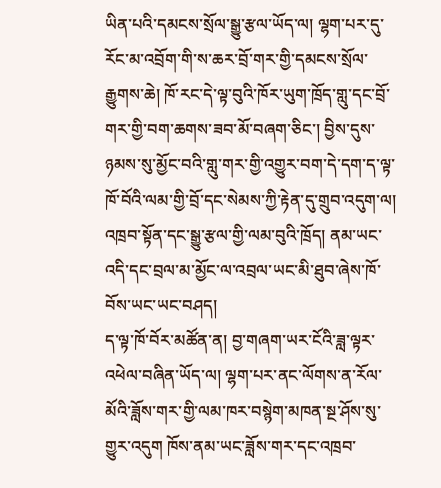ཡིན་པའི་དམངས་སྲོལ་སྒྱུ་རྩལ་ཡོད་ལ། ལྷག་པར་དུ་རོང་མ་འབྲོག་གི་ས་ཆར་བྲོ་གར་གྱི་དམངས་སྲོལ་རྒྱུགས་ཆེ། ཁོ་རང་དེ་ལྟ་བུའི་ཁོར་ཡུག་ཁྲོད་གླུ་དང་བྲོ་གར་གྱི་བག་ཆགས་ཟབ་མོ་བཞག་ཅིང་། བྱིས་དུས་ཉམས་སུ་མྱོང་བའི་གླུ་གར་གྱི་འགྱུར་བག་དེ་དག་ད་ལྟ་ཁོ་བོའི་ལམ་གྱི་བྲོ་དང་སེམས་ཀྱི་རྟེན་དུ་གྲུབ་འདུག་ལ། འཁྲབ་སྟོན་དང་སྒྱུ་རྩལ་གྱི་ལམ་བུའི་ཁྲོད། ནམ་ཡང་འདི་དང་བྲལ་མ་མྱོང་ལ་འབྲལ་ཡང་མི་ཐུབ་ཞེས་ཁོ་བོས་ཡང་ཡང་བཤད།
ད་ལྟ་ཁོ་བོར་མཚོན་ན། བྱ་གཞག་ཡར་ངོའི་ཟླ་ལྟར་འཕེལ་བཞིན་ཡོད་ལ། ལྷག་པར་ནང་ལོགས་ན་རོལ་མོའི་ཟློས་གར་གྱི་ལམ་ཁར་བསྙེག་མཁན་སྔ་ཤོས་སུ་གྱུར་འདུག ཁོས་ནམ་ཡང་ཟློས་གར་དང་འཁྲབ་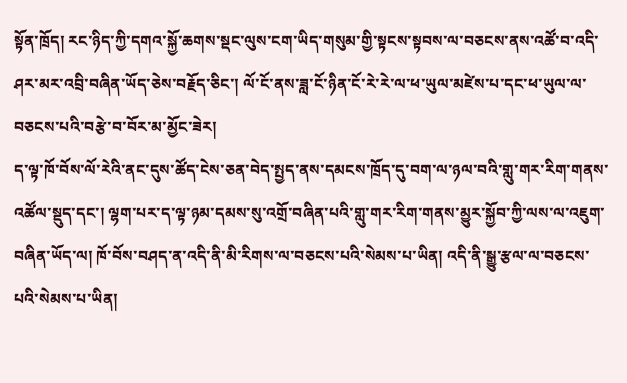སྟོན་ཁྲོད། རང་ཉིད་ཀྱི་དགའ་སྐྱོ་ཆགས་སྡང་ལུས་ངག་ཡིད་གསུམ་གྱི་སྟངས་སྟབས་ལ་བཅངས་ནས་འཚོ་བ་འདི་ཤར་མར་འབྲི་བཞིན་ཡོད་ཅེས་བརྗོད་ཅིང་། ལོ་ངོ་ནས་ཟླ་ངོ་ཉིན་ངོ་རེ་རེ་ལ་ཕ་ཡུལ་མཛེས་པ་དང་ཕ་ཡུལ་ལ་བཅངས་པའི་བརྩེ་བ་བོར་མ་མྱོང་ཟེར།
ད་ལྟ་ཁོ་བོས་ལོ་རེའི་ནང་དུས་ཚོད་ངེས་ཅན་བེད་སྤྱད་ནས་དམངས་ཁྲོད་དུ་བག་ལ་ཉལ་བའི་གླུ་གར་རིག་གནས་འཚོལ་སྡུད་དང་། ལྷག་པར་ད་ལྟ་ཉམ་དམས་སུ་འགྲོ་བཞིན་པའི་གླུ་གར་རིག་གནས་མྱུར་སྐྱོབ་ཀྱི་ལས་ལ་འཇུག་བཞིན་ཡོད་ལ། ཁོ་བོས་བཤད་ན་འདི་ནི་མི་རིགས་ལ་བཅངས་པའི་སེམས་པ་ཡིན། འདི་ནི་སྒྱུ་རྩལ་ལ་བཅངས་པའི་སེམས་པ་ཡིན།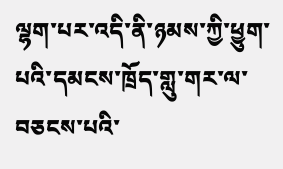ལྷག་པར་འདི་ནི་ཉམས་ཀྱི་ཕྱུག་པའི་དམངས་ཁྲོད་གླུ་གར་ལ་བཅངས་པའི་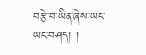བརྩེ་བ་ཡིན་ཞེས་ཡང་ཡང་བཤད། །